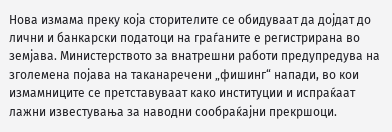Нова измама преку која сторителите се обидуваат да дојдат до лични и банкарски податоци на граѓаните е регистрирана во земјава. Министерството за внатрешни работи предупредува на зголемена појава на таканаречени „фишинг“ напади, во кои измамниците се претставуваат како институции и испраќаат лажни известувања за наводни сообраќајни прекршоци.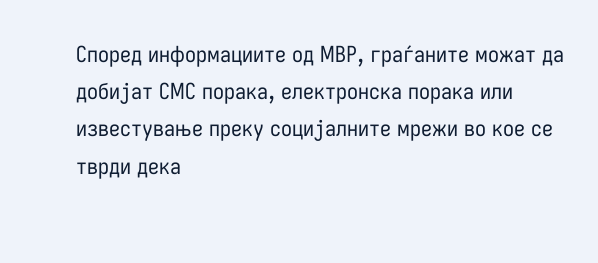Според информациите од МВР, граѓаните можат да добијат СМС порака, електронска порака или известување преку социјалните мрежи во кое се тврди дека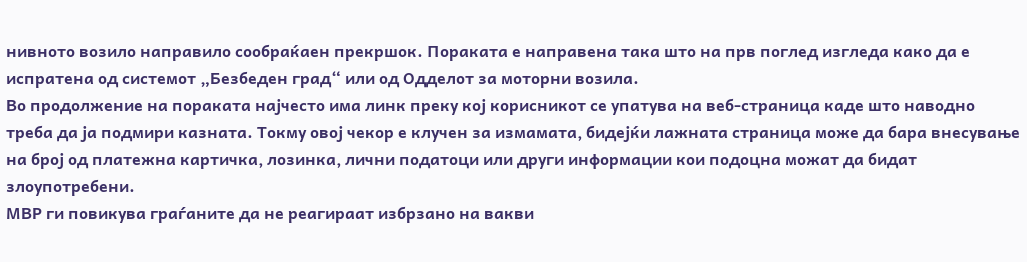нивното возило направило сообраќаен прекршок. Пораката е направена така што на прв поглед изгледа како да е испратена од системот „Безбеден град“ или од Одделот за моторни возила.
Во продолжение на пораката најчесто има линк преку кој корисникот се упатува на веб-страница каде што наводно треба да ја подмири казната. Токму овој чекор е клучен за измамата, бидејќи лажната страница може да бара внесување на број од платежна картичка, лозинка, лични податоци или други информации кои подоцна можат да бидат злоупотребени.
МВР ги повикува граѓаните да не реагираат избрзано на вакви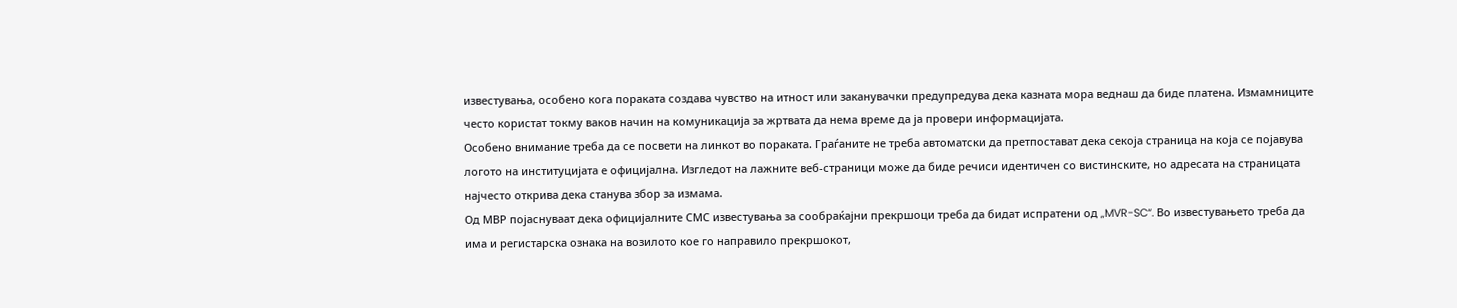известувања, особено кога пораката создава чувство на итност или заканувачки предупредува дека казната мора веднаш да биде платена. Измамниците често користат токму ваков начин на комуникација за жртвата да нема време да ја провери информацијата.
Особено внимание треба да се посвети на линкот во пораката. Граѓаните не треба автоматски да претпостават дека секоја страница на која се појавува логото на институцијата е официјална. Изгледот на лажните веб-страници може да биде речиси идентичен со вистинските, но адресата на страницата најчесто открива дека станува збор за измама.
Од МВР појаснуваат дека официјалните СМС известувања за сообраќајни прекршоци треба да бидат испратени од „MVR-SC“. Во известувањето треба да има и регистарска ознака на возилото кое го направило прекршокот,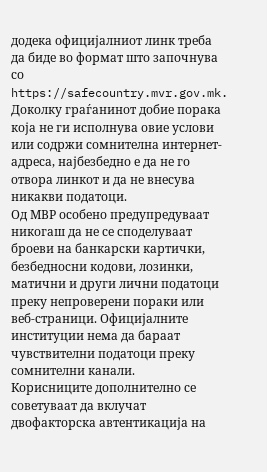додека официјалниот линк треба да биде во формат што започнува со https://safecountry.mvr.gov.mk.
Доколку граѓанинот добие порака која не ги исполнува овие услови или содржи сомнителна интернет-адреса, најбезбедно е да не го отвора линкот и да не внесува никакви податоци.
Од МВР особено предупредуваат никогаш да не се споделуваат броеви на банкарски картички, безбедносни кодови, лозинки, матични и други лични податоци преку непроверени пораки или веб-страници. Официјалните институции нема да бараат чувствителни податоци преку сомнителни канали.
Корисниците дополнително се советуваат да вклучат двофакторска автентикација на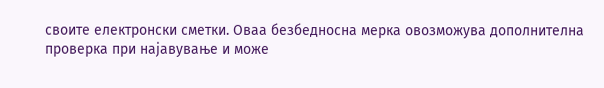своите електронски сметки. Оваа безбедносна мерка овозможува дополнителна проверка при најавување и може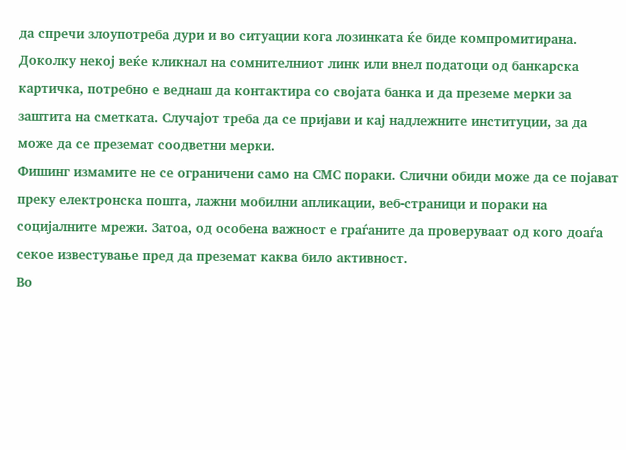да спречи злоупотреба дури и во ситуации кога лозинката ќе биде компромитирана.
Доколку некој веќе кликнал на сомнителниот линк или внел податоци од банкарска картичка, потребно е веднаш да контактира со својата банка и да преземе мерки за заштита на сметката. Случајот треба да се пријави и кај надлежните институции, за да може да се преземат соодветни мерки.
Фишинг измамите не се ограничени само на СМС пораки. Слични обиди може да се појават преку електронска пошта, лажни мобилни апликации, веб-страници и пораки на социјалните мрежи. Затоа, од особена важност е граѓаните да проверуваат од кого доаѓа секое известување пред да преземат каква било активност.
Во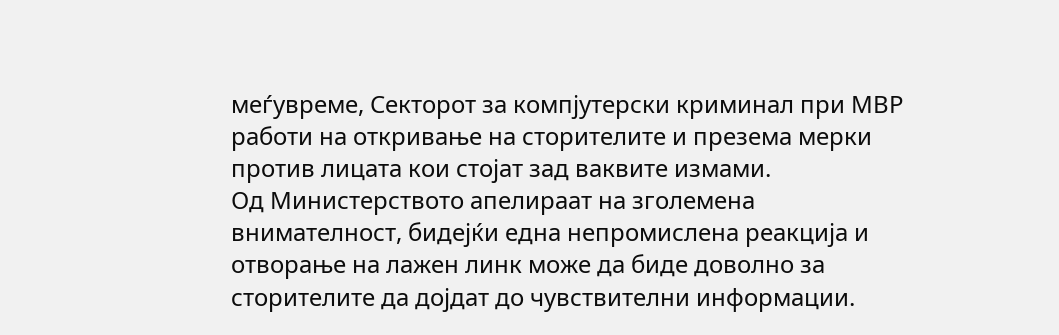меѓувреме, Секторот за компјутерски криминал при МВР работи на откривање на сторителите и презема мерки против лицата кои стојат зад ваквите измами.
Од Министерството апелираат на зголемена внимателност, бидејќи една непромислена реакција и отворање на лажен линк може да биде доволно за сторителите да дојдат до чувствителни информации.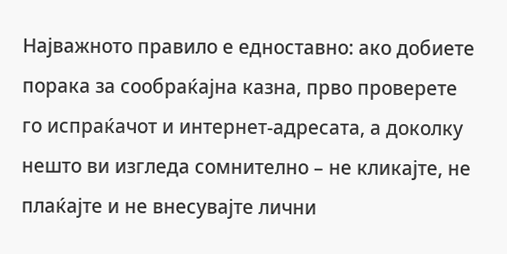Најважното правило е едноставно: ако добиете порака за сообраќајна казна, прво проверете го испраќачот и интернет-адресата, а доколку нешто ви изгледа сомнително – не кликајте, не плаќајте и не внесувајте лични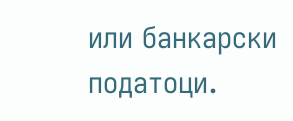или банкарски податоци.